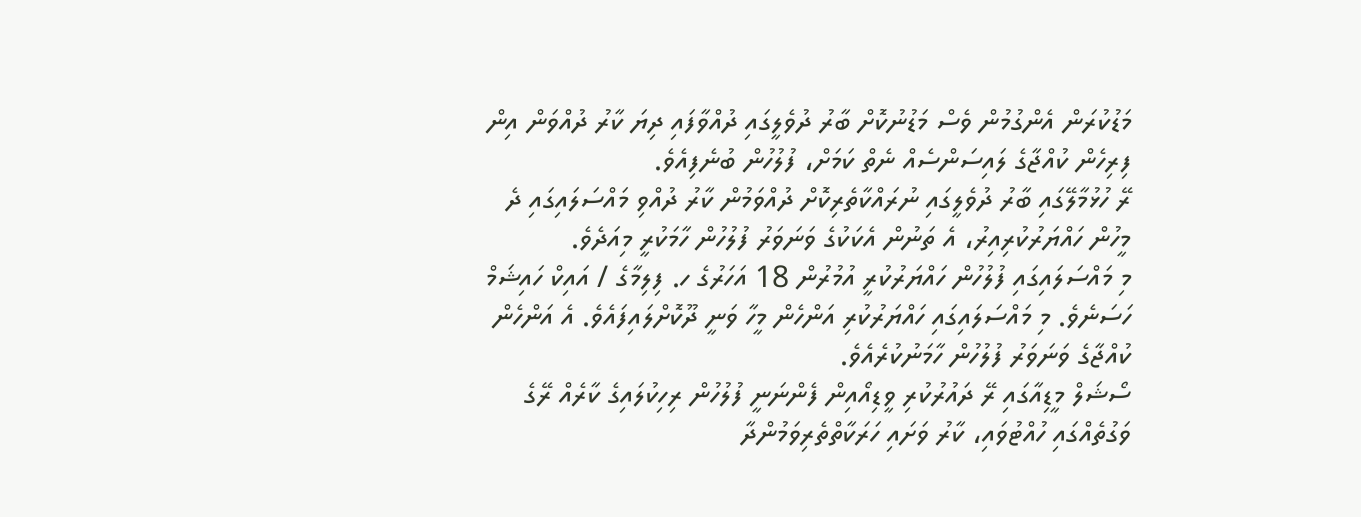މަޑުކުރަން އެންގުމުން ވެސް މަޑުނުކޮށް ބާރު ދުވެލީގައި ދުއްވާފައި ދިޔަ ކާރު ދުއްވަން އިން ފިރިހެން ކުއްޖާގެ ލައިސަންސެއް ނެތް ކަމަށް، ފުލުހުން ބުނެފިއެވެ.
ރޭ ހުޅުމާލޭގައި ބާރު ދުވެލީގައި ނުރައްކާތެރިކޮށް ދުއްވަމުން ކާރު ދުއްވި މައްސަލައިގައި ދެ މީހުން ހައްޔަރުކުރިއިރު، އެ ތަނުން އެކަކުގެ ވަނަވަރު ފުލުހުން ހާމަކުރީ މިއަދެވެ.
މި މައްސަލައިގައި ފުލުހުން ހައްޔަރުކުރީ އުމުރުން 18 އަހަރުގެ ހ. ފިލިމާގެ / އައިކް ހައިޝަމް ހަސަނެވެ. މި މައްސަލައިގައި ހައްޔަރުކުރި އަންހެން މީހާ ވަނީ ދޫކޮށްލައިފައެވެ. އެ އަންހެން ކުއްޖާގެ ވަނަވަރު ފުލުހުން ހާމަނުކުރެއެވެ.
ސޯޝަލް މީޑިއާގައި ރޭ ދައުރުކުރި ވީޑިއޯއިން ފެންނަނީ ފުލުހުން ރިހިކުލައިގެ ކާރެއް ރޭގެ ވަގުތެއްގައި ހުއްޓުވައި، ކާރު ވަށައި ހަރަކާތްތެރިވަމުންދާ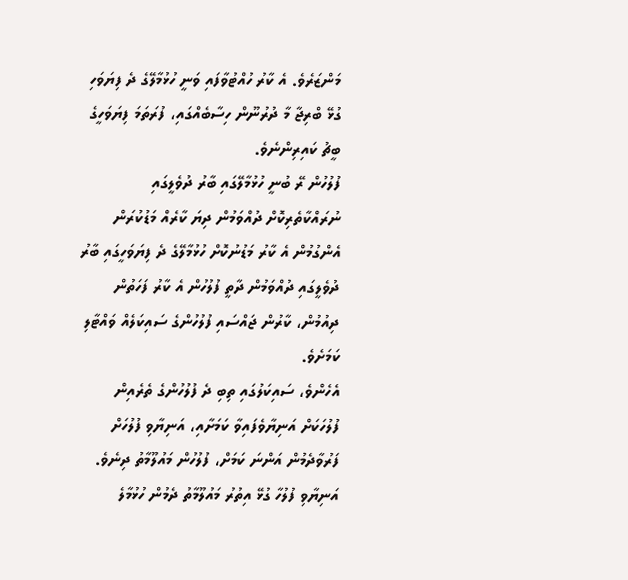މަންޒަރެވެ. އެ ކާރު ހުއްޓުވާފައި ވަނީ ހުޅުމާލޭގެ ދެ ފިޔަވަހި ގުޅޭ ބްރިޖާ މާ ދުރުނޫން ހިސާބެއްގައި، ފުރަތަމަ ފިޔަވަހީގެ ބީޗު ކައިރިންނެވެ.
ފުލުހުން ރޭ ބުނީ ހުޅުމާލޭގައި ބާރު ދުވެލީގައި ނުރައްކާތެރިކޮށް ދުއްވަމުން ދިޔަ ކާރެއް މަޑުކުރަން އެންގުމުން އެ ކާރު މަޑުނުކޮށް ހުޅުމާލޭގެ ދެ ފިޔަވަހީގައި ބާރު ދުވެލީގައި ދުއްވަމުން ދާތީ ފުލުހުން އެ ކާރު ފަހަތުން ދިއުމުން، ކާރުން ޖައްސައި ފުލުހުންގެ ސައިކަލެއް ވައްޓާލި ކަމަށެވެ.
އެހެންވެ، ސައިކަލުގައި ތިބި ދެ ފުލުހުންގެ ތެރެއިން ފުލުހަކަށް އަނިޔާވެފައިވާ ކަމަށާއި، އަނިޔާވި ފުލުހަށް ފަރުވާދެމުން އަންނަ ކަމަށް، ފުލުހުން މައުލޫމާތު ދިނެވެ.
އަނިޔާވި ފުލުހާ ގުޅޭ އިތުރު މައުލޫމާތު ދެމުން ހުޅުމާލެ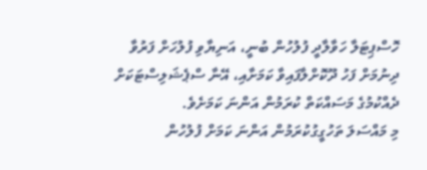ހޮސްޕިޓަލާ ހަވާލާދީ ފުލުހުން ބުނީ، އަނިޔާވި ފުލުހަށް ފަރުވާ ދިނުމަށް ފަހު ދޫކޮށްލާފައިވާ ކަމަށާއި، އޭނާ ސްޕެޝަލިސްޓަކަށް ދެއްކުމުގެ މަސައްކަތް ކުރަމުން އަންނަ ކަމަށެވެ.
މި މައްސަލަ ތަހުގީގުކުރަމުން އަންނަ ކަމަށް ފުލުހުން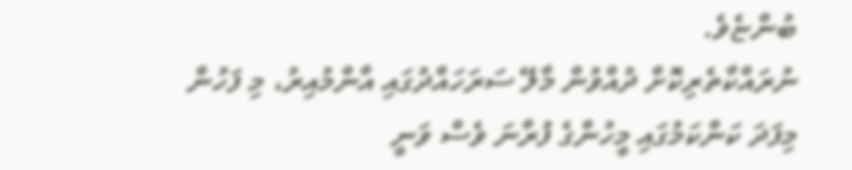ބުންޏެވެ.
ނުރައްކާތެރިކޮށް ދުއްވުން މާލޭ ސަރަހައްދުގައި އާންމުއިރު، މި ފަހުން މިފަދަ ކަންކަމުގައި މީހުންގެ ފުރާނަ ވެސް ވަނީ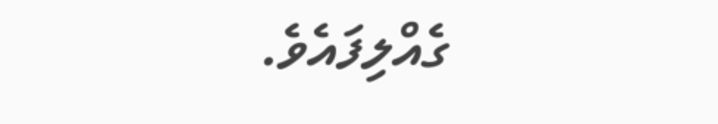ގެއްލިފައެވެ.